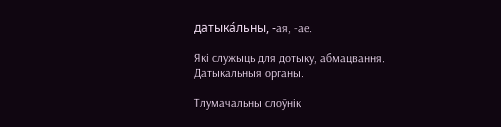датыка́льны, ‑ая, ‑ае.

Які служыць для дотыку, абмацвання. Датыкальныя органы.

Тлумачальны слоўнік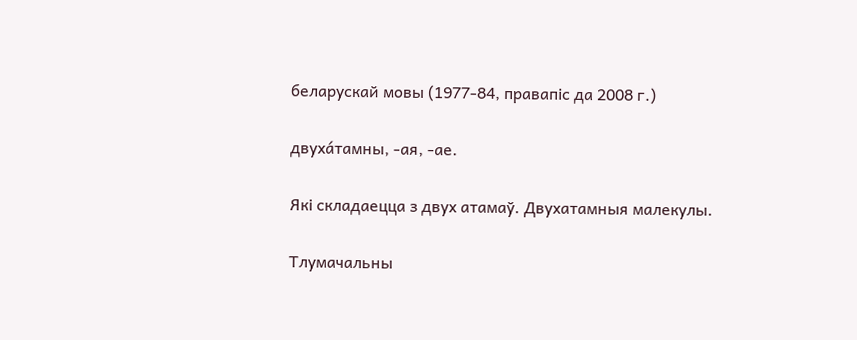беларускай мовы (1977-84, правапіс да 2008 г.)

двуха́тамны, ‑ая, ‑ае.

Які складаецца з двух атамаў. Двухатамныя малекулы.

Тлумачальны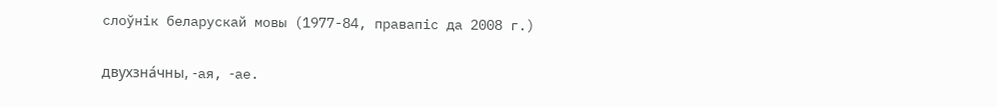слоўнік беларускай мовы (1977-84, правапіс да 2008 г.)

двухзна́чны, ‑ая, ‑ае.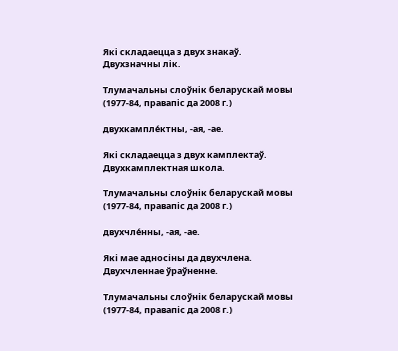Які складаецца з двух знакаў. Двухзначны лік.

Тлумачальны слоўнік беларускай мовы (1977-84, правапіс да 2008 г.)

двухкампле́ктны, ‑ая, ‑ае.

Які складаецца з двух камплектаў. Двухкамплектная школа.

Тлумачальны слоўнік беларускай мовы (1977-84, правапіс да 2008 г.)

двухчле́нны, ‑ая, ‑ае.

Які мае адносіны да двухчлена. Двухчленнае ўраўненне.

Тлумачальны слоўнік беларускай мовы (1977-84, правапіс да 2008 г.)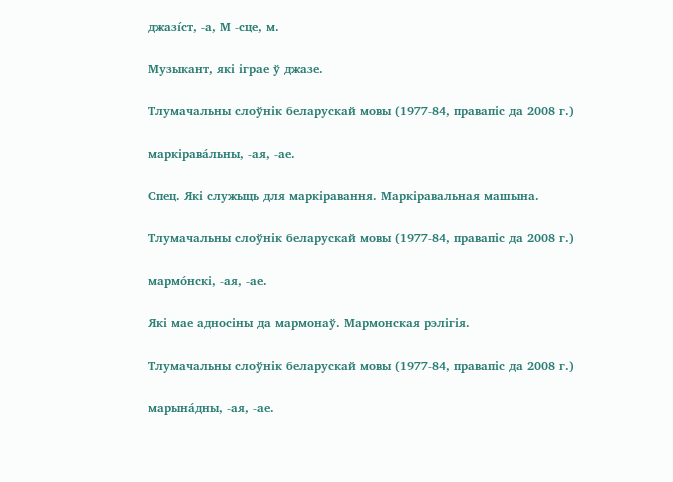джазі́ст, ‑а, М ‑сце, м.

Музыкант, які іграе ў джазе.

Тлумачальны слоўнік беларускай мовы (1977-84, правапіс да 2008 г.)

маркірава́льны, ‑ая, ‑ае.

Спец. Які служыць для маркіравання. Маркіравальная машына.

Тлумачальны слоўнік беларускай мовы (1977-84, правапіс да 2008 г.)

мармо́нскі, ‑ая, ‑ае.

Які мае адносіны да мармонаў. Мармонская рэлігія.

Тлумачальны слоўнік беларускай мовы (1977-84, правапіс да 2008 г.)

марына́дны, ‑ая, ‑ае.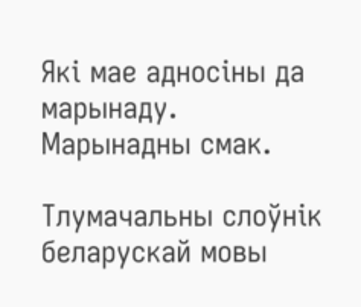Які мае адносіны да марынаду. Марынадны смак.

Тлумачальны слоўнік беларускай мовы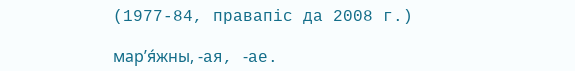(1977-84, правапіс да 2008 г.)

мар’я́жны, ‑ая, ‑ае.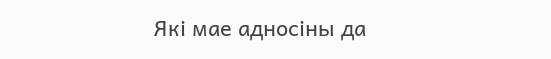Які мае адносіны да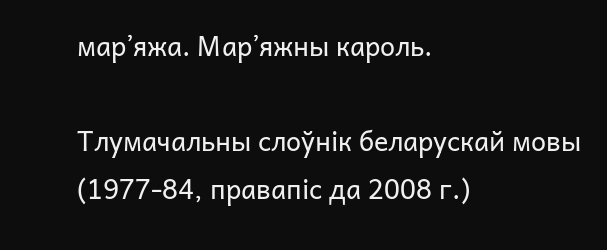мар’яжа. Мар’яжны кароль.

Тлумачальны слоўнік беларускай мовы (1977-84, правапіс да 2008 г.)